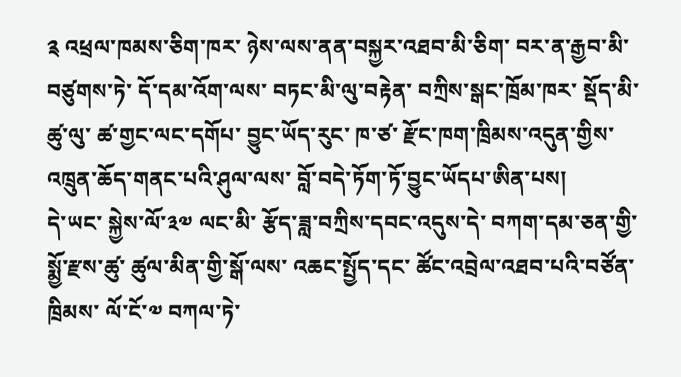༉ འཕྲལ་ཁམས་ཅིག་ཁར་ ཉེས་ལས་ནན་བསྐྱར་འཐབ་མི་ཅིག་ བར་ན་རྒྱབ་མི་བཙུགས་ཏེ་ དོ་དམ་འོག་ལས་ བཏང་མི་ལུ་བརྟེན་ བཀྲིས་སྒང་ཁྲོམ་ཁར་ སྡོད་མི་ཚུ་ལུ་ ཚ་གྱང་ལང་དགོཔ་ བྱུང་ཡོད་རུང་ ཁ་ཙ་ རྫོང་ཁག་ཁྲིམས་འདུན་གྱིས་ འཁྲུན་ཆོད་གནང་པའི་ཤུལ་ལས་ བློ་བདེ་ཏོག་ཏོ་བྱུང་ཡོདཔ་ཨིན་པས།
དེ་ཡང་ སྐྱེས་ལོ་༣༧ ལང་མི་ རྩོད་ཟླ་བཀྲིས་དབང་འདུས་དེ་ བཀག་དམ་ཅན་གྱི་ སྨྱོ་རྫས་ཚུ་ ཚུལ་མིན་གྱི་སྒོ་ལས་ འཆང་སྤྱོད་དང་ ཚོང་འབྲེལ་འཐབ་པའི་བཙོན་ཁྲིམས་ ལོ་ངོ་༧ བཀལ་ཏེ་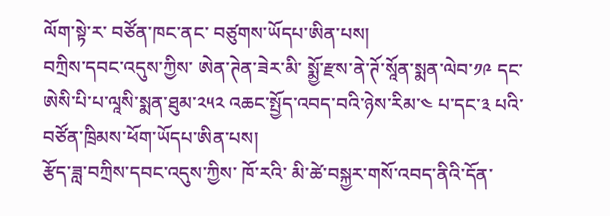ལོག་སྟེ་ར་ བཙོན་ཁང་ནང་ བཙུགས་ཡོདཔ་ཨིན་པས།
བཀྲིས་དབང་འདུས་ཀྱིས་ ཨེན་ཊེན་ཟེར་མི་ སྨྱོ་རྫས་ནེ་ཊོ་སཱོན་སྨན་ལེབ་༡༩ དང་ ཨེསི་པི་པ་ལཱསི་སྨན་ཐུམ་༢༥༢ འཆང་སྤྱོད་འབད་བའི་ཉེས་རིམ་༤ པ་དང་༣ པའི་ བཙོན་ཁྲིམས་ཕོག་ཡོདཔ་ཨིན་པས།
རྩོད་ཟླ་བཀྲིས་དབང་འདུས་ཀྱིས་ ཁོ་རའི་ མི་ཚེ་བསྐྱར་གསོ་འབད་ནིའི་དོན་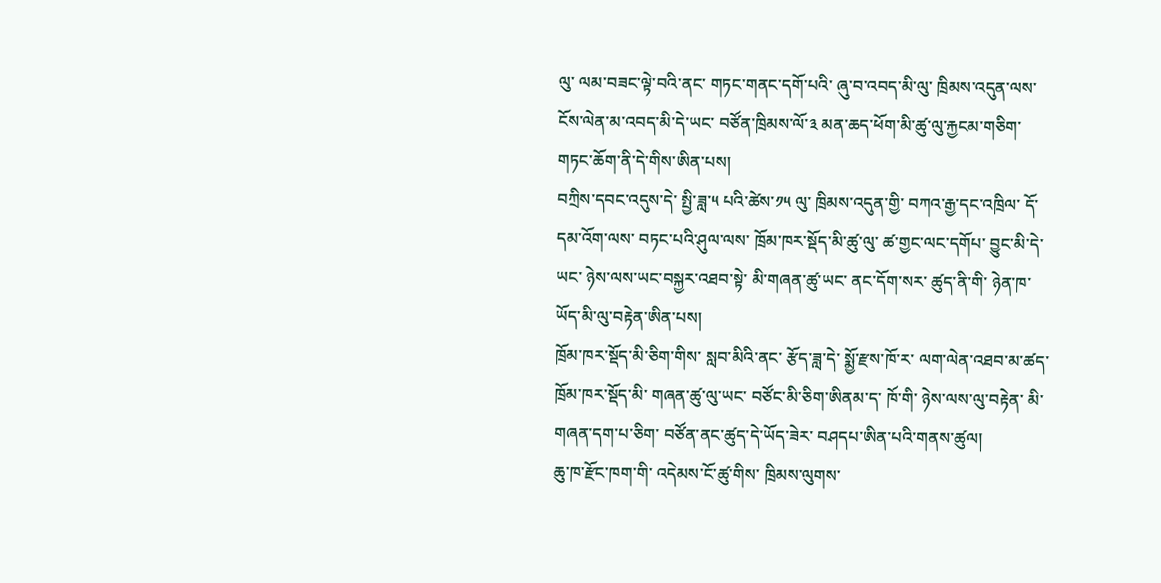ལུ་ ལམ་བཟང་ལྟེ་བའི་ནང་ གཏང་གནང་དགོ་པའི་ ཞུ་བ་འབད་མི་ལུ་ ཁྲིམས་འདུན་ལས་ ངོས་ལེན་མ་འབད་མི་དེ་ཡང་ བཙོན་ཁྲིམས་ལོ་༣ མན་ཆད་ཕོག་མི་ཚུ་ལུ་རྐྱངམ་གཅིག་ གཏང་ཆོག་ནི་དེ་གིས་ཨིན་པས།
བཀྲིས་དབང་འདུས་དེ་ སྤྱི་ཟླ་༥ པའི་ཚེས་༡༥ ལུ་ ཁྲིམས་འདུན་གྱི་ བཀའ་རྒྱ་དང་འཁྲིལ་ དོ་དམ་འོག་ལས་ བཏང་པའི་ཤུལ་ལས་ ཁྲོམ་ཁར་སྡོད་མི་ཚུ་ལུ་ ཚ་གྱང་ལང་དགོཔ་ བྱུང་མི་དེ་ཡང་ ཉེས་ལས་ཡང་བསྐྱར་འཐབ་སྟེ་ མི་གཞན་ཚུ་ཡང་ ནང་དོག་སར་ ཚུད་ནི་གི་ ཉེན་ཁ་ཡོད་མི་ལུ་བརྟེན་ཨིན་པས།
ཁྲོམ་ཁར་སྡོད་མི་ཅིག་གིས་ སླབ་མིའི་ནང་ རྩོད་ཟླ་དེ་ སྨྱོ་རྫས་ཁོ་ར་ ལག་ལེན་འཐབ་མ་ཚད་ ཁྲོམ་ཁར་སྡོད་མི་ གཞན་ཚུ་ལུ་ཡང་ བཙོང་མི་ཅིག་ཨིནམ་ད་ ཁོ་གི་ ཉེས་ལས་ལུ་བརྟེན་ མི་གཞན་དག་པ་ཅིག་ བཙོན་ནང་ཚུད་དེ་ཡོད་ཟེར་ བཤདཔ་ཨིན་པའི་གནས་ཚུལ།
ཆུ་ཁ་རྫོང་ཁག་གི་ འདེམས་ངོ་ཚུ་གིས་ ཁྲིམས་ལུགས་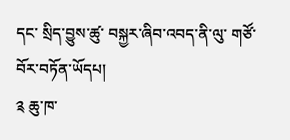དང་ སྲིད་བྱུས་ཚུ་ བསྐྱར་ཞིབ་འབད་ནི་ལུ་ གཙོ་བོར་བཏོན་ཡོདཔ།
༉ ཆུ་ཁ་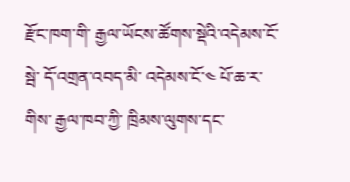རྫོང་ཁག་གི་ རྒྱལ་ཡོངས་ཚོགས་སྡེའི་འདེམས་ངོ་སྦེ་ དོ་འགྲན་འབད་མི་ འདེམས་ངོ་༤ པོ་ཆ་ར་གིས་ རྒྱལ་ཁབ་ཀྱི་ ཁྲིམས་ལུགས་དང་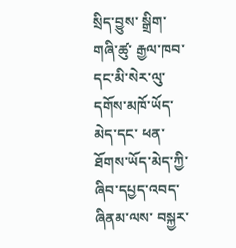སྲིད་བྱུས་ སྒྲིག་གཞི་ཚུ་ རྒྱལ་ཁབ་དང་མི་སེར་ལུ་ དགོས་མཁོ་ཡོད་མེད་དང་ ཕན་ཐོགས་ཡོད་མེད་ཀྱི་ ཞིབ་དཔྱད་འབད་ཞིནམ་ལས་ བསྐྱར་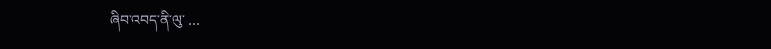ཞིབ་འབད་ནི་ལུ་ …